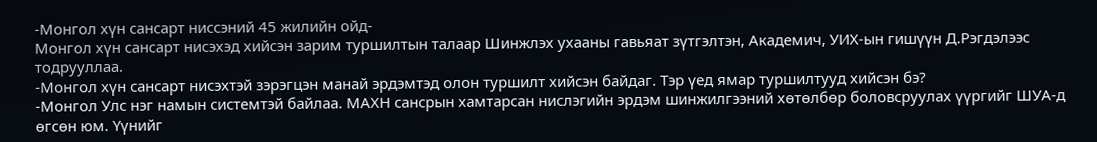-Монгол хүн сансарт ниссэний 45 жилийн ойд-
Монгол хүн сансарт нисэхэд хийсэн зарим туршилтын талаар Шинжлэх ухааны гавьяат зүтгэлтэн, Академич, УИХ-ын гишүүн Д.Рэгдэлээс тодрууллаа.
-Монгол хүн сансарт нисэхтэй зэрэгцэн манай эрдэмтэд олон туршилт хийсэн байдаг. Тэр үед ямар туршилтууд хийсэн бэ?
-Монгол Улс нэг намын системтэй байлаа. МАХН сансрын хамтарсан нислэгийн эрдэм шинжилгээний хөтөлбөр боловсруулах үүргийг ШУА-д өгсөн юм. Үүнийг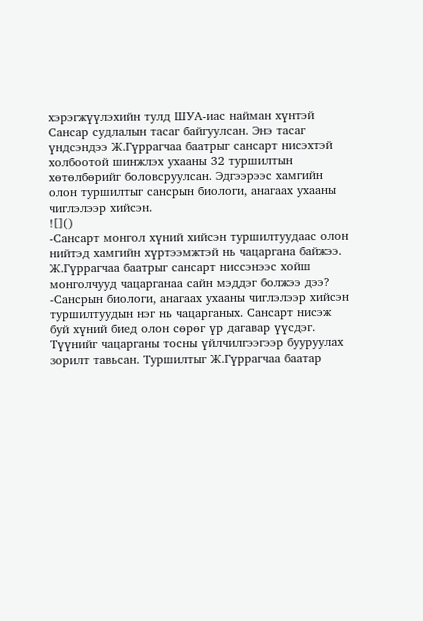хэрэгжүүлэхийн тулд ШУА-иас найман хүнтэй Сансар судлалын тасаг байгуулсан. Энэ тасаг үндсэндээ Ж.Гүррагчаа баатрыг сансарт нисэхтэй холбоотой шинжлэх ухааны 32 туршилтын хөтөлбөрийг боловсруулсан. Эдгээрээс хамгийн олон туршилтыг сансрын биологи, анагаах ухааны чиглэлээр хийсэн.
![]()
-Сансарт монгол хүний хийсэн туршилтуудаас олон нийтэд хамгийн хүртээмжтэй нь чацаргана байжээ. Ж.Гүррагчаа баатрыг сансарт ниссэнээс хойш монголчууд чацарганаа сайн мэддэг болжээ дээ?
-Сансрын биологи, анагаах ухааны чиглэлээр хийсэн туршилтуудын нэг нь чацарганых. Сансарт нисэж буй хүний биед олон сөрөг үр дагавар үүсдэг. Түүнийг чацарганы тосны үйлчилгээгээр бууруулах зорилт тавьсан. Туршилтыг Ж.Гүррагчаа баатар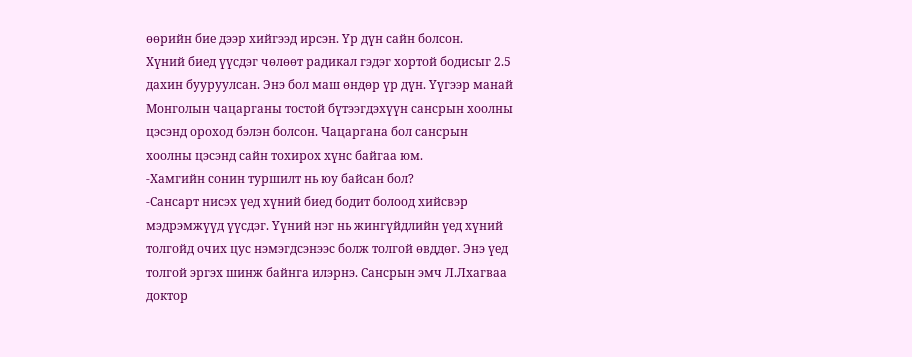өөрийн бие дээр хийгээд ирсэн. Үр дүн сайн болсон.
Хүний биед үүсдэг чөлөөт радикал гэдэг хортой бодисыг 2.5 дахин бууруулсан. Энэ бол маш өндөр үр дүн. Үүгээр манай Монголын чацарганы тостой бүтээгдэхүүн сансрын хоолны цэсэнд ороход бэлэн болсон. Чацаргана бол сансрын хоолны цэсэнд сайн тохирох хүнс байгаа юм.
-Хамгийн сонин туршилт нь юу байсан бол?
-Сансарт нисэх үед хүний биед бодит болоод хийсвэр мэдрэмжүүд үүсдэг. Үүний нэг нь жингүйдлийн үед хүний толгойд очих цус нэмэгдсэнээс болж толгой өвддөг. Энэ үед толгой эргэх шинж байнга илэрнэ. Сансрын эмч Л.Лхагваа доктор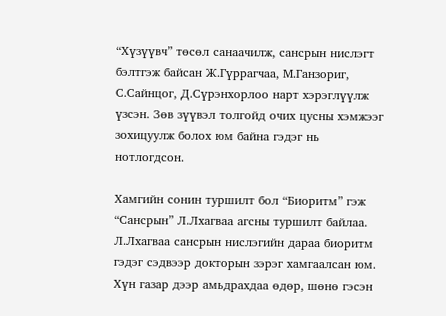“Хүзүүвч” төсөл санаачилж, сансрын нислэгт бэлтгэж байсан Ж.Гүррагчаа, М.Ганзориг, С.Сайнцог, Д.Сүрэнхорлоо нарт хэрэглүүлж үзсэн. Зөв зүүвэл толгойд очих цусны хэмжээг зохицуулж болох юм байна гэдэг нь нотлогдсон.

Хамгийн сонин туршилт бол “Биоритм” гэж “Сансрын” Л.Лхагваа агсны туршилт байлаа. Л.Лхагваа сансрын нислэгийн дараа биоритм гэдэг сэдвээр докторын зэрэг хамгаалсан юм.
Хүн газар дээр амьдрахдаа өдөр, шөнө гэсэн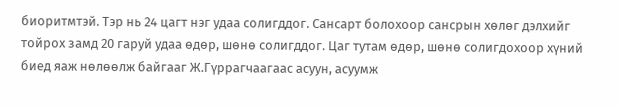биоритмтэй. Тэр нь 24 цагт нэг удаа солигддог. Сансарт болохоор сансрын хөлөг дэлхийг тойрох замд 20 гаруй удаа өдөр, шөнө солигддог. Цаг тутам өдөр, шөнө солигдохоор хүний биед яаж нөлөөлж байгааг Ж.Гүррагчаагаас асуун, асуумж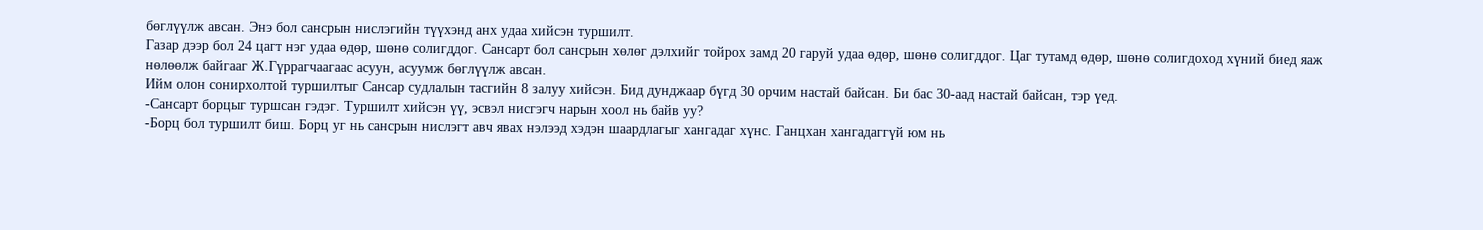бөглүүлж авсан. Энэ бол сансрын нислэгийн түүхэнд анх удаа хийсэн туршилт.
Газар дээр бол 24 цагт нэг удаа өдөр, шөнө солигддог. Сансарт бол сансрын хөлөг дэлхийг тойрох замд 20 гаруй удаа өдөр, шөнө солигддог. Цаг тутамд өдөр, шөнө солигдоход хүний биед яаж нөлөөлж байгааг Ж.Гүррагчаагаас асуун, асуумж бөглүүлж авсан.
Ийм олон сонирхолтой туршилтыг Сансар судлалын тасгийн 8 залуу хийсэн. Бид дунджаар бүгд 30 орчим настай байсан. Би бас 30-аад настай байсан, тэр үед.
-Сансарт борцыг туршсан гэдэг. Туршилт хийсэн үү, эсвэл нисгэгч нарын хоол нь байв уу?
-Борц бол туршилт биш. Борц уг нь сансрын нислэгт авч явах нэлээд хэдэн шаардлагыг хангадаг хүнс. Ганцхан хангадаггүй юм нь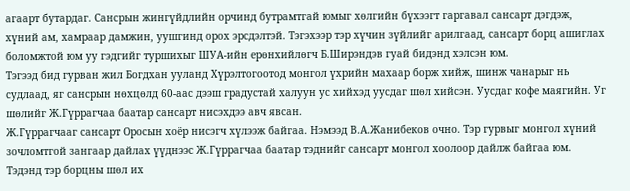агаарт бутардаг. Сансрын жингүйдлийн орчинд бутрамтгай юмыг хөлгийн бүхээгт гаргавал сансарт дэгдэж, хүний ам, хамраар дамжин, уушгинд орох эрсдэлтэй. Тэгэхээр тэр хүчин зүйлийг арилгаад, сансарт борц ашиглах боломжтой юм уу гэдгийг туршихыг ШУА-ийн ерөнхийлөгч Б.Ширэндэв гуай бидэнд хэлсэн юм.
Тэгээд бид гурван жил Богдхан ууланд Хүрэлтогоотод монгол үхрийн махаар борж хийж, шинж чанарыг нь судлаад, яг сансрын нөхцөлд 60-аас дээш градустай халуун ус хийхэд уусдаг шөл хийсэн. Уусдаг кофе маягийн. Уг шөлийг Ж.Гүррагчаа баатар сансарт нисэхдээ авч явсан.
Ж.Гүррагчааг сансарт Оросын хоёр нисэгч хүлээж байгаа. Нэмээд В.А.Жанибеков очно. Тэр гурвыг монгол хүний зочломтгой зангаар дайлах үүднээс Ж.Гүррагчаа баатар тэднийг сансарт монгол хоолоор дайлж байгаа юм. Тэдэнд тэр борцны шөл их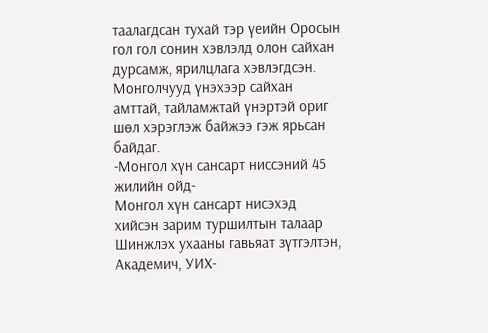таалагдсан тухай тэр үеийн Оросын гол гол сонин хэвлэлд олон сайхан дурсамж, ярилцлага хэвлэгдсэн. Монголчууд үнэхээр сайхан амттай, тайламжтай үнэртэй ориг шөл хэрэглэж байжээ гэж ярьсан байдаг.
-Монгол хүн сансарт ниссэний 45 жилийн ойд-
Монгол хүн сансарт нисэхэд хийсэн зарим туршилтын талаар Шинжлэх ухааны гавьяат зүтгэлтэн, Академич, УИХ-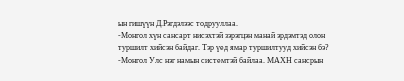ын гишүүн Д.Рэгдэлээс тодрууллаа.
-Монгол хүн сансарт нисэхтэй зэрэгцэн манай эрдэмтэд олон туршилт хийсэн байдаг. Тэр үед ямар туршилтууд хийсэн бэ?
-Монгол Улс нэг намын системтэй байлаа. МАХН сансрын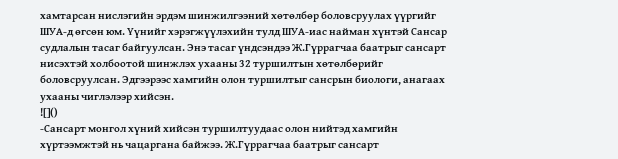хамтарсан нислэгийн эрдэм шинжилгээний хөтөлбөр боловсруулах үүргийг ШУА-д өгсөн юм. Үүнийг хэрэгжүүлэхийн тулд ШУА-иас найман хүнтэй Сансар судлалын тасаг байгуулсан. Энэ тасаг үндсэндээ Ж.Гүррагчаа баатрыг сансарт нисэхтэй холбоотой шинжлэх ухааны 32 туршилтын хөтөлбөрийг боловсруулсан. Эдгээрээс хамгийн олон туршилтыг сансрын биологи, анагаах ухааны чиглэлээр хийсэн.
![]()
-Сансарт монгол хүний хийсэн туршилтуудаас олон нийтэд хамгийн хүртээмжтэй нь чацаргана байжээ. Ж.Гүррагчаа баатрыг сансарт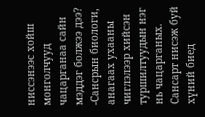ниссэнээс хойш монголчууд чацарганаа сайн мэддэг болжээ дээ?
-Сансрын биологи, анагаах ухааны чиглэлээр хийсэн туршилтуудын нэг нь чацарганых. Сансарт нисэж буй хүний биед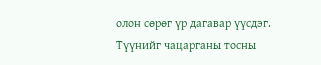олон сөрөг үр дагавар үүсдэг. Түүнийг чацарганы тосны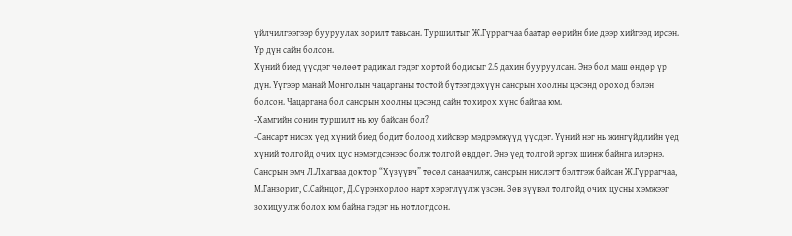үйлчилгээгээр бууруулах зорилт тавьсан. Туршилтыг Ж.Гүррагчаа баатар өөрийн бие дээр хийгээд ирсэн. Үр дүн сайн болсон.
Хүний биед үүсдэг чөлөөт радикал гэдэг хортой бодисыг 2.5 дахин бууруулсан. Энэ бол маш өндөр үр дүн. Үүгээр манай Монголын чацарганы тостой бүтээгдэхүүн сансрын хоолны цэсэнд ороход бэлэн болсон. Чацаргана бол сансрын хоолны цэсэнд сайн тохирох хүнс байгаа юм.
-Хамгийн сонин туршилт нь юу байсан бол?
-Сансарт нисэх үед хүний биед бодит болоод хийсвэр мэдрэмжүүд үүсдэг. Үүний нэг нь жингүйдлийн үед хүний толгойд очих цус нэмэгдсэнээс болж толгой өвддөг. Энэ үед толгой эргэх шинж байнга илэрнэ. Сансрын эмч Л.Лхагваа доктор “Хүзүүвч” төсөл санаачилж, сансрын нислэгт бэлтгэж байсан Ж.Гүррагчаа, М.Ганзориг, С.Сайнцог, Д.Сүрэнхорлоо нарт хэрэглүүлж үзсэн. Зөв зүүвэл толгойд очих цусны хэмжээг зохицуулж болох юм байна гэдэг нь нотлогдсон.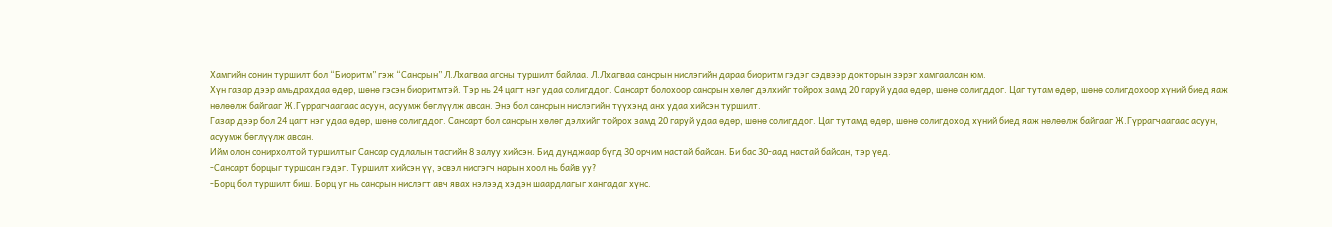Хамгийн сонин туршилт бол “Биоритм” гэж “Сансрын” Л.Лхагваа агсны туршилт байлаа. Л.Лхагваа сансрын нислэгийн дараа биоритм гэдэг сэдвээр докторын зэрэг хамгаалсан юм.
Хүн газар дээр амьдрахдаа өдөр, шөнө гэсэн биоритмтэй. Тэр нь 24 цагт нэг удаа солигддог. Сансарт болохоор сансрын хөлөг дэлхийг тойрох замд 20 гаруй удаа өдөр, шөнө солигддог. Цаг тутам өдөр, шөнө солигдохоор хүний биед яаж нөлөөлж байгааг Ж.Гүррагчаагаас асуун, асуумж бөглүүлж авсан. Энэ бол сансрын нислэгийн түүхэнд анх удаа хийсэн туршилт.
Газар дээр бол 24 цагт нэг удаа өдөр, шөнө солигддог. Сансарт бол сансрын хөлөг дэлхийг тойрох замд 20 гаруй удаа өдөр, шөнө солигддог. Цаг тутамд өдөр, шөнө солигдоход хүний биед яаж нөлөөлж байгааг Ж.Гүррагчаагаас асуун, асуумж бөглүүлж авсан.
Ийм олон сонирхолтой туршилтыг Сансар судлалын тасгийн 8 залуу хийсэн. Бид дунджаар бүгд 30 орчим настай байсан. Би бас 30-аад настай байсан, тэр үед.
-Сансарт борцыг туршсан гэдэг. Туршилт хийсэн үү, эсвэл нисгэгч нарын хоол нь байв уу?
-Борц бол туршилт биш. Борц уг нь сансрын нислэгт авч явах нэлээд хэдэн шаардлагыг хангадаг хүнс.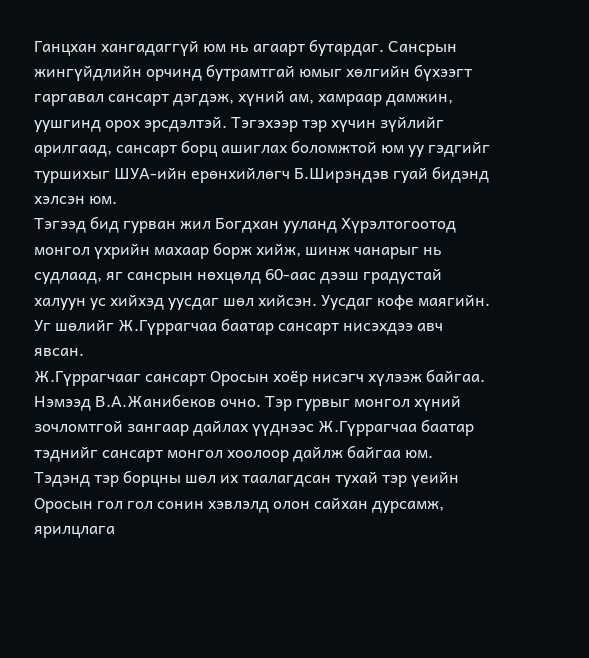Ганцхан хангадаггүй юм нь агаарт бутардаг. Сансрын жингүйдлийн орчинд бутрамтгай юмыг хөлгийн бүхээгт гаргавал сансарт дэгдэж, хүний ам, хамраар дамжин, уушгинд орох эрсдэлтэй. Тэгэхээр тэр хүчин зүйлийг арилгаад, сансарт борц ашиглах боломжтой юм уу гэдгийг туршихыг ШУА-ийн ерөнхийлөгч Б.Ширэндэв гуай бидэнд хэлсэн юм.
Тэгээд бид гурван жил Богдхан ууланд Хүрэлтогоотод монгол үхрийн махаар борж хийж, шинж чанарыг нь судлаад, яг сансрын нөхцөлд 60-аас дээш градустай халуун ус хийхэд уусдаг шөл хийсэн. Уусдаг кофе маягийн. Уг шөлийг Ж.Гүррагчаа баатар сансарт нисэхдээ авч явсан.
Ж.Гүррагчааг сансарт Оросын хоёр нисэгч хүлээж байгаа. Нэмээд В.А.Жанибеков очно. Тэр гурвыг монгол хүний зочломтгой зангаар дайлах үүднээс Ж.Гүррагчаа баатар тэднийг сансарт монгол хоолоор дайлж байгаа юм. Тэдэнд тэр борцны шөл их таалагдсан тухай тэр үеийн Оросын гол гол сонин хэвлэлд олон сайхан дурсамж, ярилцлага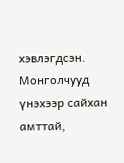хэвлэгдсэн. Монголчууд үнэхээр сайхан амттай,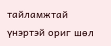тайламжтай үнэртэй ориг шөл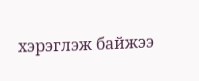хэрэглэж байжээ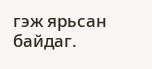гэж ярьсан байдаг.